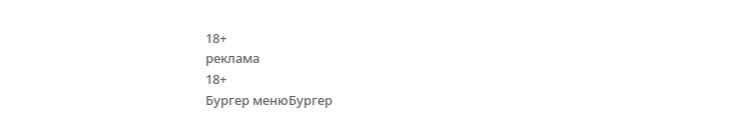18+
реклама
18+
Бургер менюБургер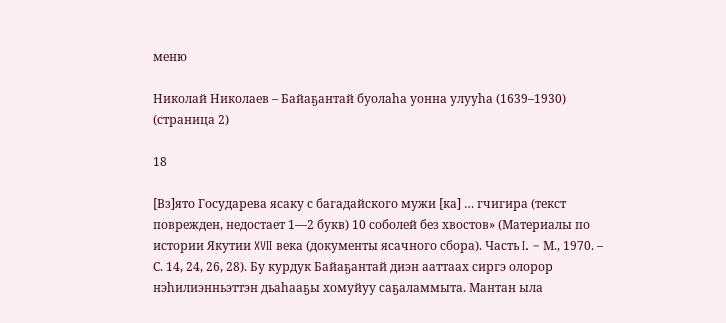меню

Николай Николаев – Байаҕантай буолаһа уонна улууһа (1639–1930) (страница 2)

18

[Вз]ято Государева ясаку с багадайского мужи [ка] … гчигира (текст поврежден, недостает 1—2 букв) 10 соболей без хвостов» (Материалы по истории Якутии XVII века (документы ясачного сбора). Часть I. – М., 1970. – С. 14, 24, 26, 28). Бу курдук Байаҕантай диэн ааттаах сиргэ олорор нэһилиэнньэттэн дьаһааҕы хомуйуу саҕаламмыта. Мантан ыла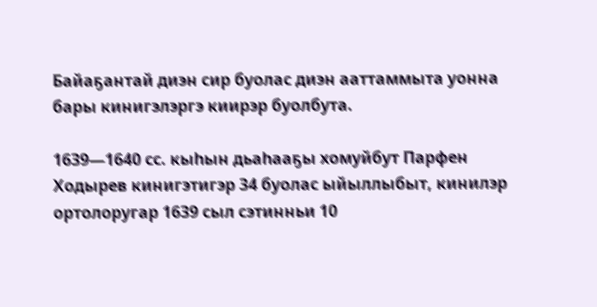Байаҕантай диэн сир буолас диэн ааттаммыта уонна бары кинигэлэргэ киирэр буолбута.

1639—1640 сс. кыһын дьаһааҕы хомуйбут Парфен Ходырев кинигэтигэр 34 буолас ыйыллыбыт, кинилэр ортолоругар 1639 сыл сэтинньи 10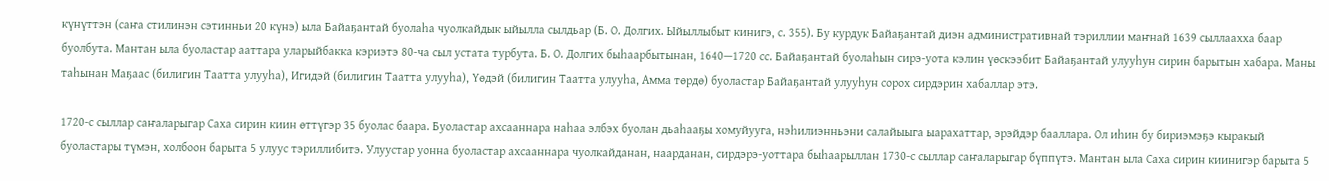күнүттэн (саҥа стилинэн сэтинньи 20 күнэ) ыла Байаҕантай буолаһа чуолкайдык ыйылла сылдьар (Б. О. Долгих. Ыйыллыбыт кинигэ, с. 355). Бу курдук Байаҕантай диэн административнай тэриллии маҥнай 1639 сыллаахха баар буолбута. Мантан ыла буоластар ааттара уларыйбакка кэриэтэ 80‐ча сыл устата турбута. Б. О. Долгих быһаарбытынан, 1640—1720 сс. Байаҕантай буолаһын сирэ-уота кэлин үөскээбит Байаҕантай улууһун сирин барытын хабара. Маны таһынан Маҕаас (билигин Таатта улууһа), Игидэй (билигин Таатта улууһа), Үөдэй (билигин Таатта улууһа, Амма төрдө) буоластар Байаҕантай улууһун сорох сирдэрин хабаллар этэ.

1720-с сыллар саҥаларыгар Саха сирин киин өттүгэр 35 буолас баара. Буоластар ахсааннара наһаа элбэх буолан дьаһааҕы хомуйууга, нэһилиэнньэни салайыыга ыарахаттар, эрэйдэр бааллара. Ол иһин бу бириэмэҕэ кыракый буоластары түмэн, холбоон барыта 5 улуус тэриллибитэ. Улуустар уонна буоластар ахсааннара чуолкайданан, наарданан, сирдэрэ-уоттара быһаарыллан 1730‐с сыллар саҥаларыгар бүппүтэ. Мантан ыла Саха сирин киинигэр барыта 5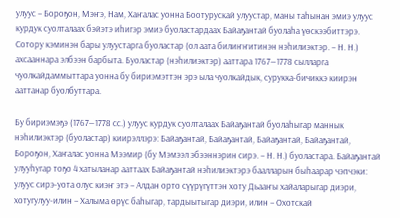улуус – Бороҕон, Мэҥэ, Нам, Хаҥалас уонна Боотурускай улуустар, маны таһынан эмиэ улуус курдук суолталаах бэйэтэ иһигэр эмиэ буоластардаах Байаҕантай буолаһа үөскээбиттэрэ. Сотору кэминэн бары улуустарга буоластар (ол аата билиҥҥитинэн нэһилиэктэр. – Н. Н.) ахсааннара элбээн барбыта. Буоластар (нэһилиэктэр) ааттара 1767—1778 сылларга чуолкайдаммыттара уонна бу бириэмэттэн эрэ ыла чуолкайдык, сурукка-бичиккэ киирэн ааттанар буолбуттара.

Бу бириэмэҕэ (1767—1778 сс.) улуус курдук суолталаах Байаҕантай буолаһыгар маннык нэһилиэктэр (буоластар) киирэллэрэ: Байаҕантай, Байаҕантай, Байаҕантай, Байаҕантай, Бороҕон, Хаҥалас уонна Мээмир (бу Мэмээл эбээннэрин сирэ. – Н. Н.) буоластара. Байаҕантай улууһугар тоҕо 4 хатыланар ааттаах Байаҕантай нэһилиэктэрэ баалларын быһаарар чэпчэки: улуус сирэ-уота олус киэҥ этэ – Алдан орто сүүрүгүттэн хоту Дьааҥы хайаларыгар диэри, хотугулуу-илин – Халыма өрүс баһыгар, тардыытыгар диэри, илин – Охотскай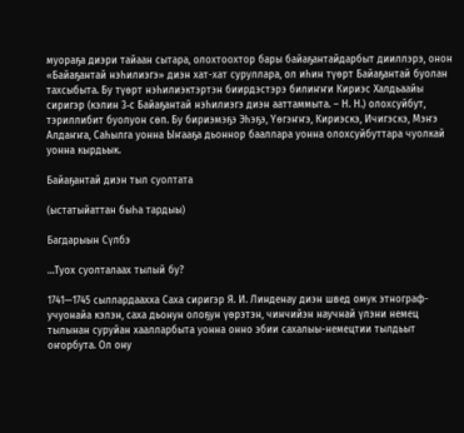муораҕа диэри тайаан сытара, олохтоохтор бары байаҕантайдарбыт дииллэрэ, онон «Байаҕантай нэһилиэгэ» диэн хат-хат суруллара, ол иһин түөрт Байаҕантай буолан тахсыбыта. Бу түөрт нэһилиэктэртэн биирдэстэрэ билиҥҥи Кириэс Халдьаайы сиригэр (кэлин 3‐с Байаҕантай нэһилиэгэ диэн ааттаммыта. – Н. Н.) олохсуйбут, тэриллибит буолуон сөп. Бу бириэмэҕэ Эһэҕэ, Үөгэҥҥэ, Кириэскэ, Ичигэскэ, Мэҥэ Алдаҥҥа, Саһылга уонна Ыҥааҕа дьоннор бааллара уонна олохсуйбуттара чуолкай уонна кырдьык.

Байаҕантай диэн тыл суолтата

(ыстатыйаттан быһа тардыы)

Багдарыын Сүлбэ

…Туох суолталаах тылый бу?

1741—1745 сыллардаахха Саха сиригэр Я. И. Линденау диэн швед омук этнограф-учуонайа кэлэн, саха дьонун олоҕун үөрэтэн, чинчийэн научнай үлэни немец тылынан суруйан хаалларбыта уонна онно эбии сахалыы-немецтии тылдьыт оҥорбута. Ол ону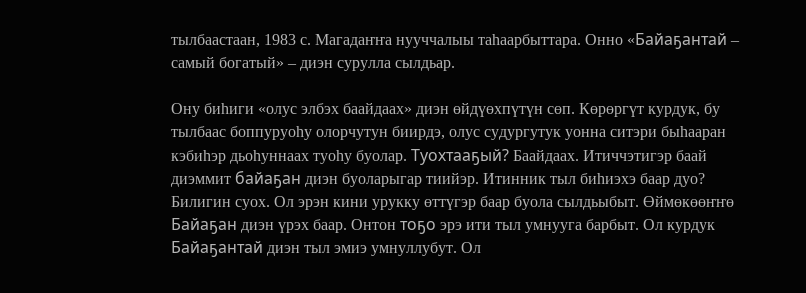тылбаастаан, 1983 с. Магадаҥҥа нууччалыы таһаарбыттара. Онно «Байаҕантай – самый богатый» – диэн сурулла сылдьар.

Ону биһиги «олус элбэх баайдаах» диэн өйдүөхпүтүн сөп. Көрөргүт курдук, бу тылбаас боппуруоһу олорчутун биирдэ, олус судургутук уонна ситэри быһааран кэбиһэр дьоһуннаах туоһу буолар. Туохтааҕый? Баайдаах. Итиччэтигэр баай диэммит байаҕан диэн буоларыгар тиийэр. Итинник тыл биһиэхэ баар дуо? Билигин суох. Ол эрэн кини урукку өттүгэр баар буола сылдьыбыт. Өймөкөөҥҥө Байаҕан диэн үрэх баар. Онтон тоҕо эрэ ити тыл умнууга барбыт. Ол курдук Байаҕантай диэн тыл эмиэ умнуллубут. Ол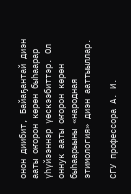онон диибит, Байаҕантай диэн ааты оҥорон көрөн быһаарар үһүйээннэр үөскээбиттэр. Ол оннук ааты оҥорон көрөн быһаарыыны «народная этимология» диэн ааттыыллар.

СГУ профессора А. И.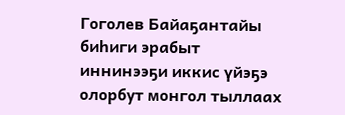Гоголев Байаҕантайы биһиги эрабыт иннинээҕи иккис үйэҕэ олорбут монгол тыллаах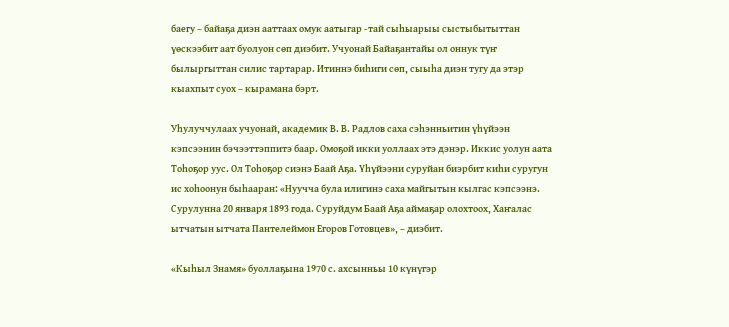баегу – байаҕа диэн ааттаах омук аатыгар -тай сыһыарыы сыстыбытыттан үөскээбит аат буолуон сөп диэбит. Учуонай Байаҕантайы ол оннук түҥ былыргыттан силис тартарар. Итиннэ биһиги сөп, сыыһа диэн тугу да этэр кыахпыт суох – кырамана бэрт.

Уһулуччулаах учуонай, академик В. В. Радлов саха сэһэнньитин үһүйээн кэпсээнин бэчээттэппитэ баар. Омоҕой икки уоллаах этэ дэнэр. Иккис уолун аата Тоһоҕор уус. Ол Тоһоҕор сиэнэ Баай Аҕа. Үһүйээни суруйан биэрбит киһи суругун ис хоһоонун быһааран: «Нуучча була илигинэ саха майгытын кылгас кэпсээнэ. Сурулунна 20 января 1893 года. Суруйдум Баай Аҕа аймаҕар олохтоох, Хаҥалас ытчатын ытчата Пантелеймон Егоров Готовцев», – диэбит.

«Кыһыл Знамя» буоллаҕына 1970 с. ахсынньы 10 күнүгэр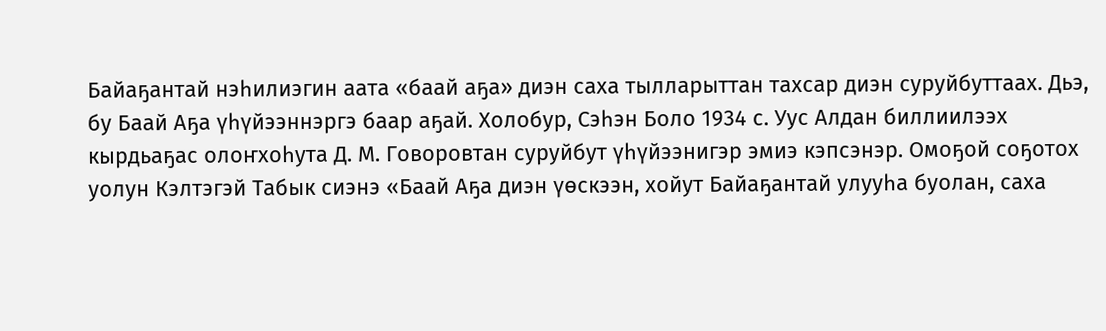Байаҕантай нэһилиэгин аата «баай аҕа» диэн саха тылларыттан тахсар диэн суруйбуттаах. Дьэ, бу Баай Аҕа үһүйээннэргэ баар аҕай. Холобур, Сэһэн Боло 1934 с. Уус Алдан биллиилээх кырдьаҕас олоҥхоһута Д. М. Говоровтан суруйбут үһүйээнигэр эмиэ кэпсэнэр. Омоҕой соҕотох уолун Кэлтэгэй Табык сиэнэ «Баай Аҕа диэн үөскээн, хойут Байаҕантай улууһа буолан, саха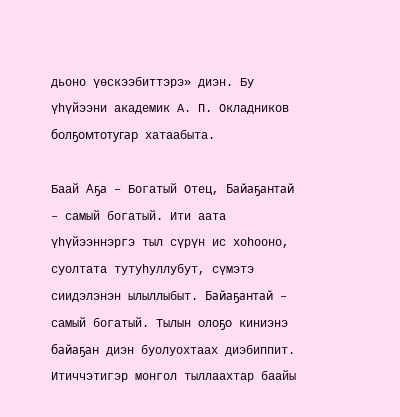дьоно үөскээбиттэрэ» диэн. Бу үһүйээни академик А. П. Окладников болҕомтотугар хатаабыта.

Баай Аҕа – Богатый Отец, Байаҕантай – самый богатый. Ити аата үһүйээннэргэ тыл сүрүн ис хоһооно, суолтата тутуһуллубут, сүмэтэ сиидэлэнэн ылыллыбыт. Байаҕантай – самый богатый. Тылын олоҕо киниэнэ байаҕан диэн буолуохтаах диэбиппит. Итиччэтигэр монгол тыллаахтар баайы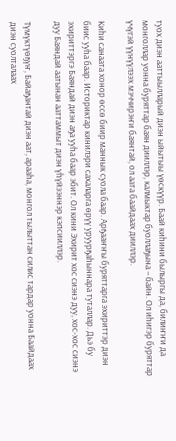туох диэн ааттыылларый диэн ыйытыы үөскүүр. Баай киһини былыргы да, билиҥҥи да монголлар уонна буряттар баян дииллэр, калмыктар буоллаҕына – байн. Ол иһигэр буряттар үчүгэй үүнүүлээх мэччирэҥи баянтай, ол аата баайдаах дииллэр.

Киһи санаата хонор өссө биир маннык суола баар. Арҕааҥҥы буряттарга эхириттэр диэн биис ууһа баар. Историктар кинилэри сахаларга өрүү уруурҕаһыннара туталлар. Дьэ бу эхириттэргэ Баяндай диэн аҕа ууһа баар эбит. Ол кини Эхирит хос сиэнэ дуу, хос-хос сиэнэ дуу Баяндай аатынан ааттаммыт диэн үһүйээннэр кэпсииллэр.

Түмүктүөҕүҥ, Байаҕантай диэн аат, арааһа, монгол тылыттан силис тардар уонна Баайдаах диэн суолталаах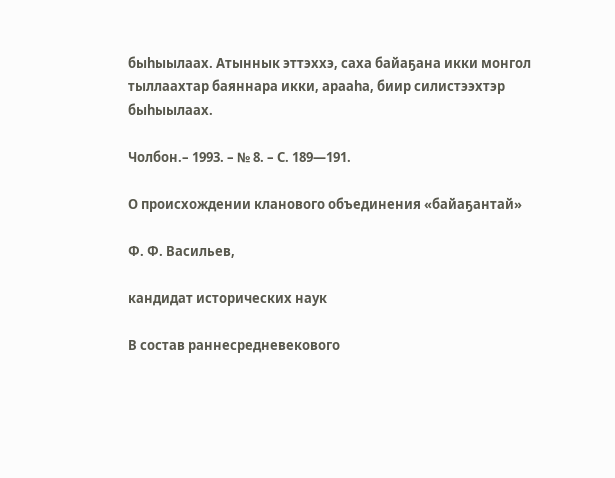быһыылаах. Атыннык эттэххэ, саха байаҕана икки монгол тыллаахтар баяннара икки, арааһа, биир силистээхтэр быһыылаах.

Чолбон.– 1993. – № 8. – С. 189—191.

О происхождении кланового объединения «байаҕантай»

Ф. Ф. Васильев,

кандидат исторических наук

В состав раннесредневекового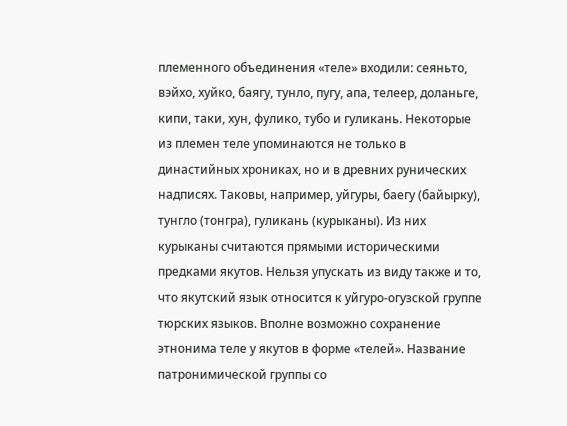племенного объединения «теле» входили: сеяньто, вэйхо, хуйко, баягу, тунло, пугу, апа, телеер, доланьге, кипи, таки, хун, фулико, тубо и гуликань. Некоторые из племен теле упоминаются не только в династийных хрониках, но и в древних рунических надписях. Таковы, например, уйгуры, баегу (байырку), тунгло (тонгра), гуликань (курыканы). Из них курыканы считаются прямыми историческими предками якутов. Нельзя упускать из виду также и то, что якутский язык относится к уйгуро-огузской группе тюрских языков. Вполне возможно сохранение этнонима теле у якутов в форме «телей». Название патронимической группы со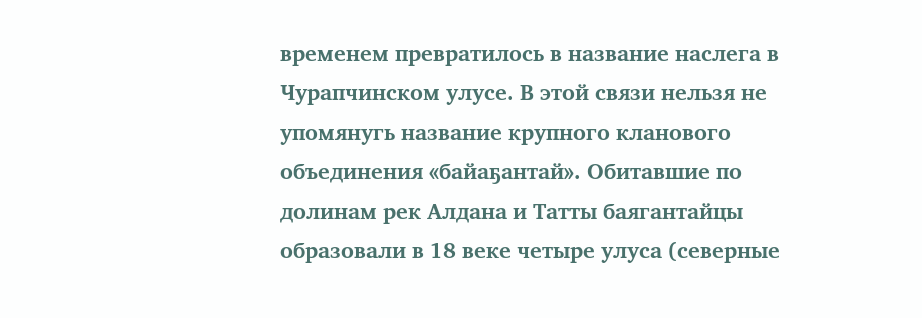временем превратилось в название наслега в Чурапчинском улусе. В этой связи нельзя не упомянугь название крупного кланового объединения «байаҕантай». Обитавшие по долинам рек Алдана и Татты баягантайцы образовали в 18 веке четыре улуса (северные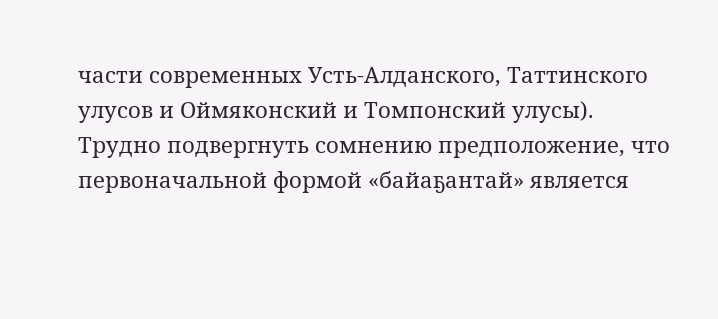части современных Усть-Алданского, Таттинского улусов и Оймяконский и Томпонский улусы). Трудно подвергнуть сомнению предположение, что первоначальной формой «байаҕантай» является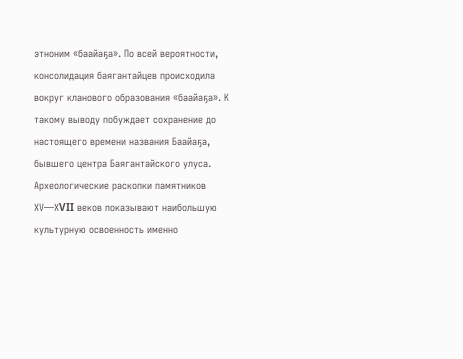этноним «баайаҕа». По всей вероятности, консолидация баягантайцев происходила вокруг кланового образования «баайаҕа». К такому выводу побуждает сохранение до настоящего времени названия Баайаҕа, бывшего центра Баягантайского улуса. Археологические раскопки памятников ХV—ХVII веков показывают наибольшую культурную освоенность именно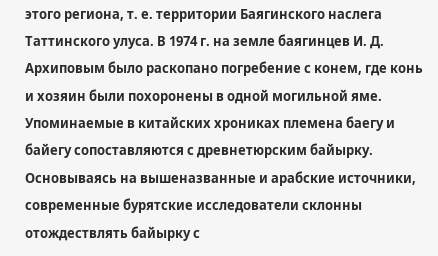этого региона, т. е. территории Баягинского наслега Таттинского улуса. В 1974 г. на земле баягинцев И. Д. Архиповым было раскопано погребение с конем, где конь и хозяин были похоронены в одной могильной яме. Упоминаемые в китайских хрониках племена баегу и байегу сопоставляются с древнетюрским байырку. Основываясь на вышеназванные и арабские источники, современные бурятские исследователи склонны отождествлять байырку с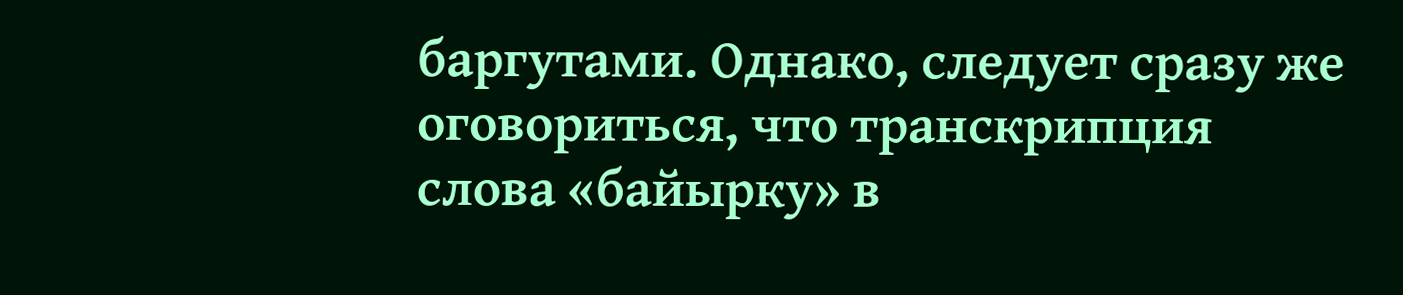баргутами. Однако, следует сразу же оговориться, что транскрипция слова «байырку» в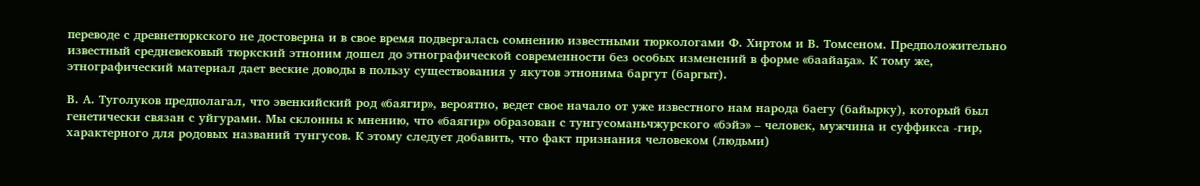переводе с древнетюркского не достоверна и в свое время подвергалась сомнению известными тюркологами Ф. Хиртом и В. Томсеном. Предположительно известный средневековый тюркский этноним дошел до этнографической современности без особых изменений в форме «баайаҕа». К тому же, этнографический материал дает веские доводы в пользу существования у якутов этнонима баргут (баргыт).

В. А. Туголуков предполагал, что эвенкийский род «баягир», вероятно, ведет свое начало от уже известного нам народа баегу (байырку), который был генетически связан с уйгурами. Мы склонны к мнению, что «баягир» образован с тунгусоманьчжурского «бэйэ» – человек, мужчина и суффикса -гир, характерного для родовых названий тунгусов. К этому следует добавить, что факт признания человеком (людьми)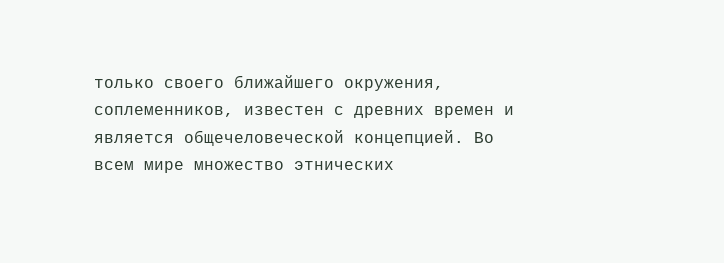только своего ближайшего окружения, соплеменников, известен с древних времен и является общечеловеческой концепцией. Во всем мире множество этнических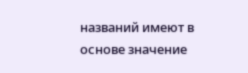названий имеют в основе значение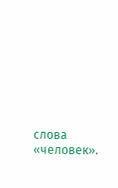слова «человек».